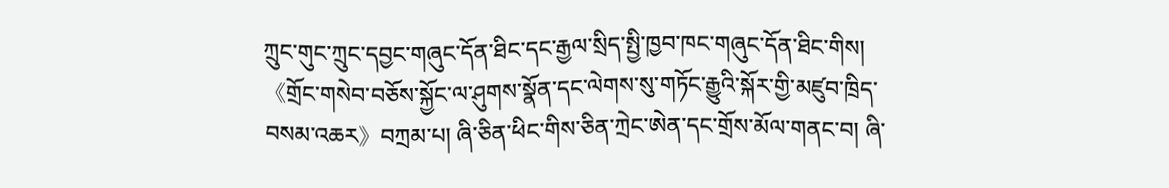ཀྲུང་གུང་ཀྲུང་དབྱང་གཞུང་དོན་ཐིང་དང་རྒྱལ་སྲིད་སྤྱི་ཁྱབ་ཁང་གཞུང་དོན་ཐིང་གིས། 《གྲོང་གསེབ་བཅོས་སྐྱོང་ལ་ཤུགས་སྣོན་དང་ལེགས་སུ་གཏོང་རྒྱུའི་སྐོར་གྱི་མཛུབ་ཁྲིད་བསམ་འཆར》བཀྲམ་པ། ཞི་ཅིན་ཕིང་གིས་ཅིན་ཀྲེང་ཨེན་དང་གྲོས་མོལ་གནང་བ། ཞི་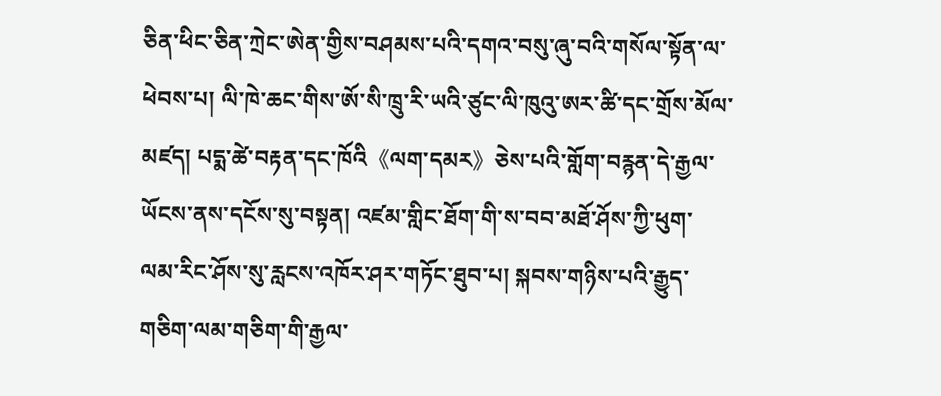ཅིན་ཕིང་ཅིན་ཀྲེང་ཨེན་གྱིས་བཤམས་པའི་དགའ་བསུ་ཞུ་བའི་གསོལ་སྟོན་ལ་ཕེབས་པ། ལི་ཁེ་ཆང་གིས་ཨོ་སི་ཁྲུ་རི་ཡའི་ཙུང་ལི་ཁུའུ་ཨར་ཚི་དང་གྲོས་མོལ་མཛད། པདྨ་ཚེ་བརྟན་དང་ཁོའི《ལག་དམར》ཅེས་པའི་གློག་བརྙན་དེ་རྒྱལ་ཡོངས་ནས་དངོས་སུ་བསྟན། འཛམ་གླིང་ཐོག་གི་ས་བབ་མཐོ་ཤོས་ཀྱི་ཕུག་ལམ་རིང་ཤོས་སུ་རླངས་འཁོར་ཤར་གཏོང་ཐུབ་པ། སྐབས་གཉིས་པའི་རྒྱུད་གཅིག་ལམ་གཅིག་གི་རྒྱལ་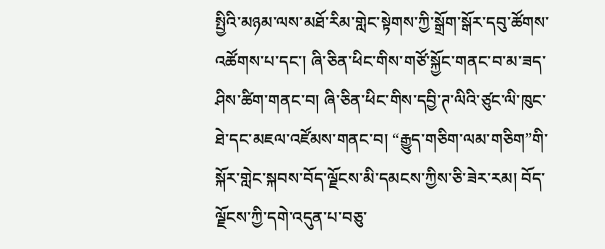སྤྱིའི་མཉམ་ལས་མཐོ་རིམ་གླེང་སྟེགས་ཀྱི་སྒྲོག་སྒོར་དབུ་ཚོགས་འཚོགས་པ་དང་། ཞི་ཅིན་ཕིང་གིས་གཙོ་སྐྱོང་གནང་བ་མ་ཟད་ཤིས་ཚིག་གནང་བ། ཞི་ཅིན་ཕིང་གིས་དབྱི་ཊ་ལིའི་ཙུང་ལི་ཁུང་ཐེ་དང་མཇལ་འཛོམས་གནང་བ། “རྒྱུད་གཅིག་ལམ་གཅིག”གི་སྐོར་གླེང་སྐབས་བོད་ལྗོངས་མི་དམངས་ཀྱིས་ཅི་ཟེར་རམ། བོད་ལྗོངས་ཀྱི་དགེ་འདུན་པ་བཅུ་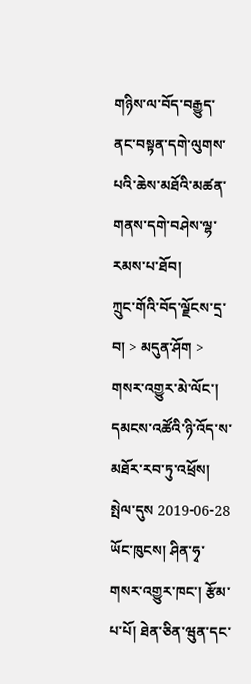གཉིས་ལ་བོད་བརྒྱུད་ནང་བསྟན་དགེ་ལུགས་པའི་ཆེས་མཐོའི་མཚན་གནས་དགེ་བཤེས་ལྷ་རམས་པ་ཐོབ།
ཀྲུང་གོའི་བོད་ལྗོངས་དྲ་བ། > མདུན་ཤོག > གསར་འགྱུར་མེ་ལོང་།
དམངས་འཚོའི་ཉི་འོད་ས་མཐོར་རབ་ཏུ་འཕྲོས།
སྤེལ་དུས 2019-06-28 ཡོང་ཁུངས། ཤིན་ཧྭ་གསར་འགྱུར་ཁང་། རྩོམ་པ་པོ། ཐེན་ཅིན་ཝུན་དང་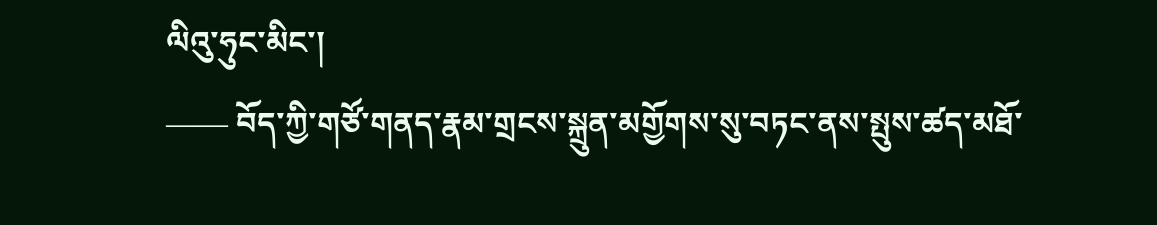ལིའུ་ཧུང་མིང་།
—— བོད་ཀྱི་གཙོ་གནད་རྣམ་གྲངས་སྐྲུན་མགྱོགས་སུ་བཏང་ནས་སྤུས་ཚད་མཐོ་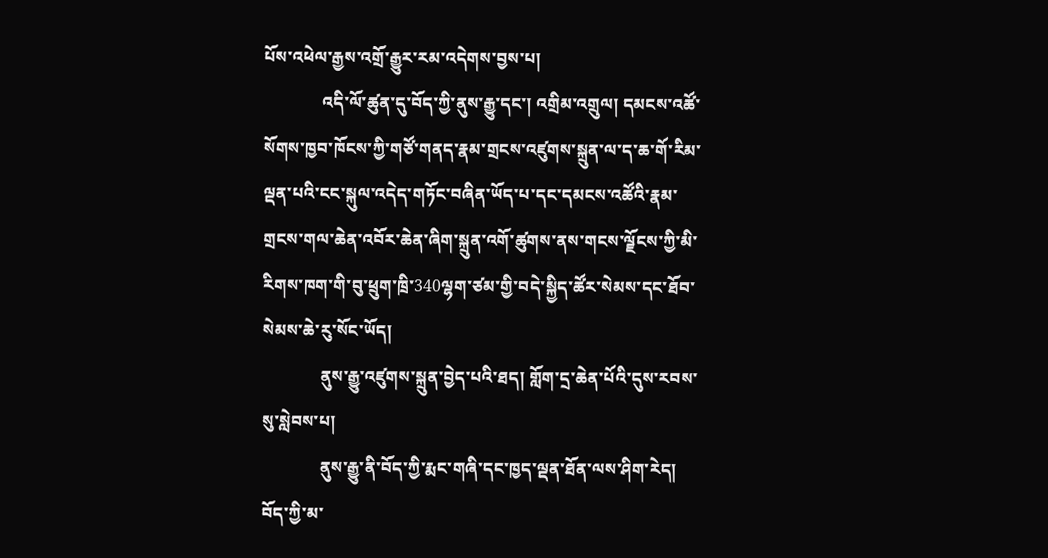པོས་འཕེལ་རྒྱས་འགྲོ་རྒྱུར་རམ་འདེགས་བྱས་པ།
              འདི་ལོ་ཚུན་དུ་བོད་ཀྱི་ནུས་རྒྱུ་དང་། འགྲིམ་འགྲུལ། དམངས་འཚོ་སོགས་ཁྱབ་ཁོངས་ཀྱི་གཙོ་གནད་རྣམ་གྲངས་འཛུགས་སྐྲུན་ལ་ད་ཆ་གོ་རིམ་ལྡན་པའི་ངང་སྐུལ་འདེད་གཏོང་བཞིན་ཡོད་པ་དང་དམངས་འཚོའི་རྣམ་གྲངས་གལ་ཆེན་འབོར་ཆེན་ཞིག་སྐྲུན་འགོ་ཚུགས་ནས་གངས་ལྗོངས་ཀྱི་མི་རིགས་ཁག་གི་བུ་ཕྲུག་ཁྲི་340ལྷག་ཙམ་གྱི་བདེ་སྐྱིད་ཚོར་སེམས་དང་ཐོབ་སེམས་ཆེ་རུ་སོང་ཡོད།
              ནུས་རྒྱུ་འཛུགས་སྐྲུན་བྱེད་པའི་ཐད། གློག་དྲ་ཆེན་པོའི་དུས་རབས་སུ་སླེབས་པ།
              ནུས་རྒྱུ་ནི་བོད་ཀྱི་རྨང་གཞི་དང་ཁྱད་ལྡན་ཐོན་ལས་ཤིག་རེད། བོད་ཀྱི་མ་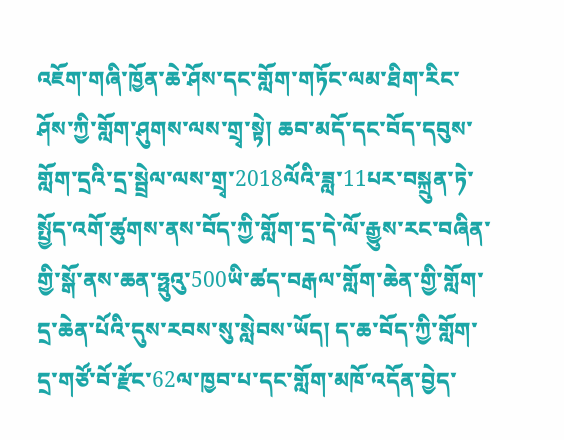འཇོག་གཞི་ཁྱོན་ཆེ་ཤོས་དང་གློག་གཏོང་ལམ་ཐིག་རིང་ཤོས་ཀྱི་གློག་ཤུགས་ལས་གྲྭ་སྟེ། ཆབ་མདོ་དང་བོད་དབུས་གློག་དྲའི་དྲ་སྦྲེལ་ལས་གྲྭ་2018ལོའི་ཟླ་11པར་བསྐྲུན་ཏེ་སྤྱོད་འགོ་ཚུགས་ནས་བོད་ཀྱི་གློག་དྲ་དེ་ལོ་རྒྱུས་རང་བཞིན་གྱི་སྒོ་ནས་ཆན་ཧྥུའུ་500ཡི་ཚད་བརྒལ་གློག་ཆེན་གྱི་གློག་དྲ་ཆེན་པོའི་དུས་རབས་སུ་སླེབས་ཡོད། ད་ཆ་བོད་ཀྱི་གློག་དྲ་གཙོ་བོ་རྫོང་62ལ་ཁྱབ་པ་དང་གློག་མཁོ་འདོན་བྱེད་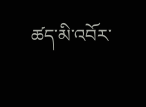ཚད་མི་འབོར་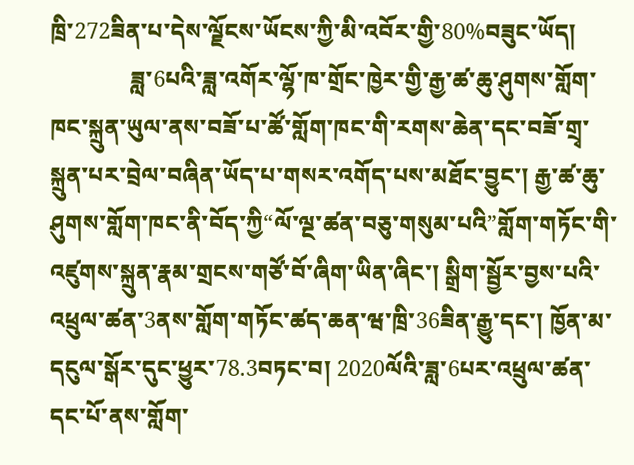ཁྲི་272ཟིན་པ་དེས་ལྗོངས་ཡོངས་ཀྱི་མི་འབོར་གྱི་80%བཟུང་ཡོད།
              ཟླ་6པའི་ཟླ་འགོར་ལྷོ་ཁ་གྲོང་ཁྱེར་གྱི་རྒྱ་ཚ་ཆུ་ཤུགས་གློག་ཁང་སྐྲུན་ཡུལ་ནས་བཟོ་པ་ཚོ་གློག་ཁང་གི་རགས་ཆེན་དང་བཟོ་གྲྭ་སྐྲུན་པར་བྲེལ་བཞིན་ཡོད་པ་གསར་འགོད་པས་མཐོང་བྱུང་། རྒྱ་ཚ་ཆུ་ཤུགས་གློག་ཁང་ནི་བོད་ཀྱི“ལོ་ལྔ་ཚན་བཅུ་གསུམ་པའི”གློག་གཏོང་གི་འཛུགས་སྐྲུན་རྣམ་གྲངས་གཙོ་བོ་ཞིག་ཡིན་ཞིང་། སྒྲིག་སྦྱོར་བྱས་པའི་འཕྲུལ་ཚན་3ནས་གློག་གཏོང་ཚད་ཆན་ཝ་ཁྲི་36ཟིན་རྒྱུ་དང་། ཁྱོན་མ་དངུལ་སྒོར་དུང་ཕྱུར་78.3བཏང་བ། 2020ལོའི་ཟླ་6པར་འཕྲུལ་ཚན་དང་པོ་ནས་གློག་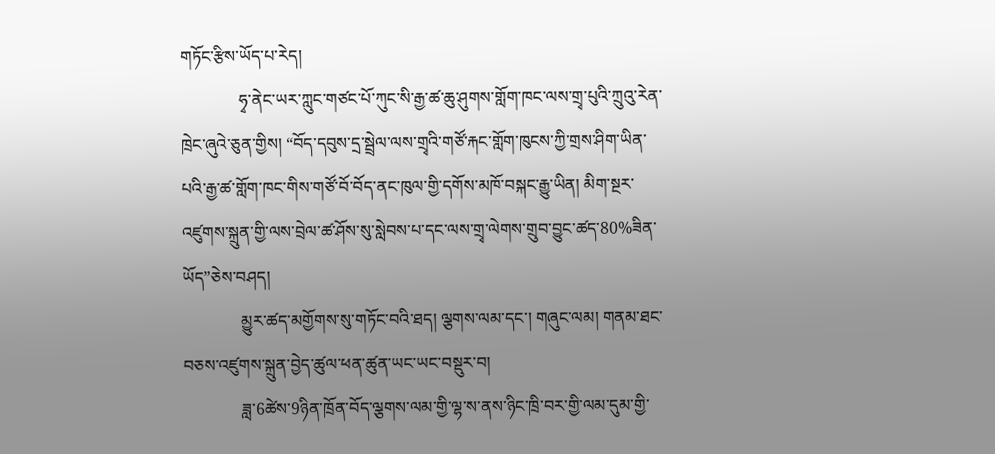གཏོང་རྩིས་ཡོད་པ་རེད།
              ཧྭ་ནེང་ཡར་ཀླུང་གཙང་པོ་ཀུང་སི་རྒྱ་ཚ་ཆུ་ཤུགས་གློག་ཁང་ལས་གྲྭ་པུའི་ཀྲུའུ་རེན་ཁྲེང་ཞུའེ་ཅུན་གྱིས། “བོད་དབུས་དྲ་སྦྲེལ་ལས་གྲྭའི་གཙོ་རྐང་གློག་ཁུངས་ཀྱི་གྲས་ཤིག་ཡིན་པའི་རྒྱ་ཚ་གློག་ཁང་གིས་གཙོ་བོ་བོད་ནང་ཁུལ་གྱི་དགོས་མཁོ་བསྐང་རྒྱུ་ཡིན། མིག་སྔར་འཛུགས་སྐྲུན་གྱི་ལས་བྲེལ་ཚ་ཤོས་སུ་སླེབས་པ་དང་ལས་གྲྭ་ལེགས་གྲུབ་བྱུང་ཚད་80%ཟིན་ཡོད”ཅེས་བཤད།
              མྱུར་ཚད་མགྱོགས་སུ་གཏོང་བའི་ཐད། ལྕགས་ལམ་དང་། གཞུང་ལམ། གནམ་ཐང་བཅས་འཛུགས་སྐྲུན་བྱེད་ཚུལ་ཕན་ཚུན་ཡང་ཡང་བསྡུར་བ།
              ཟླ་6ཚེས་9ཉིན་ཁྲོན་བོད་ལྕགས་ལམ་གྱི་ལྷ་ས་ནས་ཉིང་ཁྲི་བར་གྱི་ལམ་དུམ་གྱི་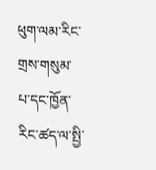ཕུག་ལམ་རིང་གྲས་གསུམ་པ་དང་ཁྱོན་རིང་ཚད་ལ་སྤྱི་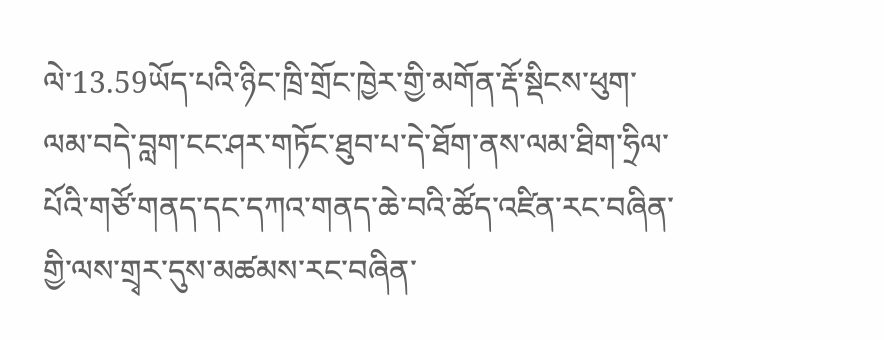ལེ་13.59ཡོད་པའི་ཉིང་ཁྲི་གྲོང་ཁྱེར་གྱི་མགོན་རྡོ་སྡིངས་ཕུག་ལམ་བདེ་བླག་ངང་ཤར་གཏོང་ཐུབ་པ་དེ་ཐོག་ནས་ལམ་ཐིག་ཧྲིལ་པོའི་གཙོ་གནད་དང་དཀའ་གནད་ཆེ་བའི་ཚོད་འཛིན་རང་བཞིན་གྱི་ལས་གྲྭར་དུས་མཚམས་རང་བཞིན་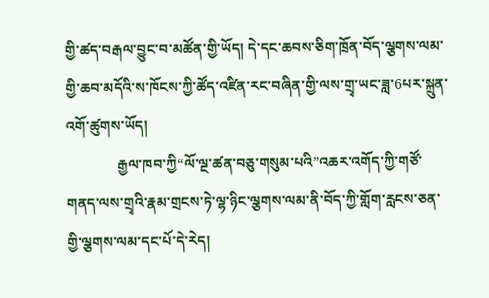གྱི་ཚད་བརྒལ་བྱུང་བ་མཚོན་གྱི་ཡོད། དེ་དང་ཆབས་ཅིག་ཁྲོན་བོད་ལྕགས་ལམ་གྱི་ཆབ་མདོའི་ས་ཁོངས་ཀྱི་ཚོད་འཛིན་རང་བཞིན་གྱི་ལས་གྲྭ་ཡང་ཟླ་6པར་སྐྲུན་འགོ་ཚུགས་ཡོད།
              རྒྱལ་ཁབ་ཀྱི“ལོ་ལྔ་ཚན་བཅུ་གསུམ་པའི”འཆར་འགོད་ཀྱི་གཙོ་གནད་ལས་གྲྭའི་རྣམ་གྲངས་ཏེ་ལྷ་ཉིང་ལྕགས་ལམ་ནི་བོད་ཀྱི་གློག་རླངས་ཅན་གྱི་ལྕགས་ལམ་དང་པོ་དེ་རེད།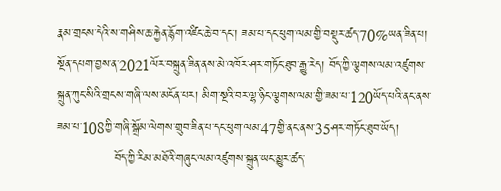རྣམ་གྲངས་དེའི་ས་གཤིས་ཆ་རྐྱེན་རྙོག་འཛིང་ཆེ་བ་དང་། ཟམ་པ་དང་ཕུག་ལམ་གྱི་བསྡུར་ཚད་70%ཡན་ཟིན་པ། སྔོན་དཔག་བྱས་ན་2021ལོར་བསྐྲུན་ཟིན་ནས་མེ་འཁོར་ཤར་གཏོང་ཐུབ་རྒྱུ་རེད། བོད་ཀྱི་ལྕགས་ལམ་འཛུགས་སྐྲུན་ཀུང་སིའི་གྲངས་གཞི་ལས་མངོན་པར། མིག་སྔའི་བར་ལྷ་ཉིང་ལྕགས་ལམ་གྱི་ཟམ་པ་120ཡོད་པའི་ནང་ནས་ཟམ་པ་108ཀྱི་གཞི་སྒྲོམ་ལེགས་གྲུབ་ཟིན་པ་དང་ཕུག་ལམ་47གྱི་ནང་ནས་35ཤར་གཏོང་ཐུབ་ཡོད།
              བོད་ཀྱི་རིམ་མཐོའི་གཞུང་ལམ་འཛུགས་སྐྲུན་ཡང་མྱུར་ཚད་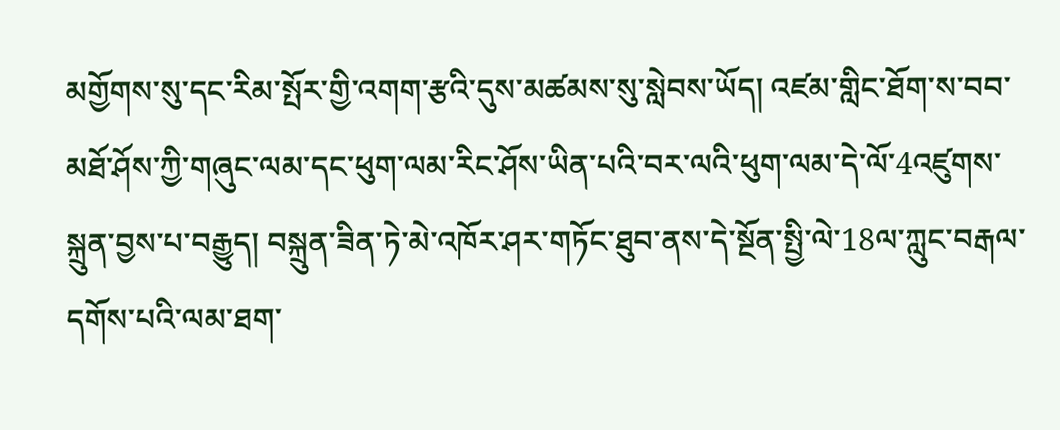མགྱོགས་སུ་དང་རིམ་སྤོར་གྱི་འགག་རྩའི་དུས་མཚམས་སུ་སླེབས་ཡོད། འཛམ་གླིང་ཐོག་ས་བབ་མཐོ་ཤོས་ཀྱི་གཞུང་ལམ་དང་ཕུག་ལམ་རིང་ཤོས་ཡིན་པའི་བར་ལའི་ཕུག་ལམ་དེ་ལོ་4འཛུགས་སྐྲུན་བྱས་པ་བརྒྱུད། བསྐྲུན་ཟིན་ཏེ་མེ་འཁོར་ཤར་གཏོང་ཐུབ་ནས་དེ་སྔོན་སྤྱི་ལེ་18ལ་ཀླུང་བརྒལ་དགོས་པའི་ལམ་ཐག་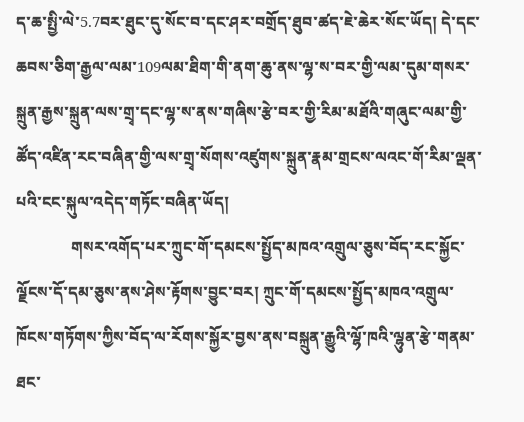ད་ཆ་སྤྱི་ལེ་5.7བར་ཐུང་དུ་སོང་བ་དང་ཤར་བགྲོད་ཐུབ་ཚད་ཇེ་ཆེར་སོང་ཡོད། དེ་དང་ཆབས་ཅིག་རྒྱལ་ལམ་109ལམ་ཐིག་གི་ནག་ཆུ་ནས་ལྷ་ས་བར་གྱི་ལམ་དུམ་གསར་སྐྲུན་རྒྱས་སྐྲུན་ལས་གྲྭ་དང་ལྷ་ས་ནས་གཞིས་རྩེ་བར་གྱི་རིམ་མཐོའི་གཞུང་ལམ་གྱི་ཚོད་འཛིན་རང་བཞིན་གྱི་ལས་གྲྭ་སོགས་འཛུགས་སྐྲུན་རྣམ་གྲངས་ལའང་གོ་རིམ་ལྡན་པའི་ངང་སྐུལ་འདེད་གཏོང་བཞིན་ཡོད།
              གསར་འགོད་པར་ཀྲུང་གོ་དམངས་སྤྱོད་མཁའ་འགྲུལ་ཅུས་བོད་རང་སྐྱོང་ལྗོངས་དོ་དམ་ཅུས་ནས་ཤེས་རྟོགས་བྱུང་བར། ཀྲུང་གོ་དམངས་སྤྱོད་མཁའ་འགྲུལ་ཁོངས་གཏོགས་ཀྱིས་བོད་ལ་རོགས་སྐྱོར་བྱས་ནས་བསྐྲུན་རྒྱུའི་ལྷོ་ཁའི་ལྷུན་རྩེ་གནམ་ཐང་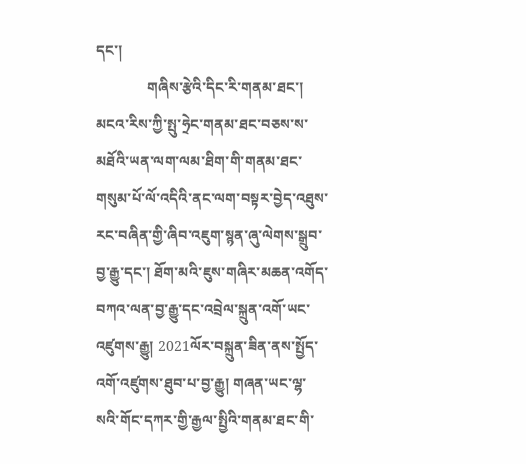དང་།
              གཞིས་རྩེའི་དིང་རི་གནམ་ཐང་། མངའ་རིས་ཀྱི་སྤུ་ཧྲེང་གནམ་ཐང་བཅས་ས་མཐོའི་ཡན་ལག་ལམ་ཐིག་གི་གནམ་ཐང་གསུམ་པོ་ལོ་འདིའི་ནང་ལག་བསྟར་བྱེད་འཐུས་རང་བཞིན་གྱི་ཞིབ་འཇུག་སྙན་ཞུ་ལེགས་སྒྲུབ་བྱ་རྒྱུ་དང་། ཐོག་མའི་ཇུས་གཞིར་མཆན་འགོད་བཀའ་ལན་བྱ་རྒྱུ་དང་འབྲེལ་སྐྲུན་འགོ་ཡང་འཛུགས་རྒྱུ། 2021ལོར་བསྐྲུན་ཟིན་ནས་སྤྱོད་འགོ་འཛུགས་ཐུབ་པ་བྱ་རྒྱུ། གཞན་ཡང་ལྷ་སའི་གོང་དཀར་གྱི་རྒྱལ་སྤྱིའི་གནམ་ཐང་གི་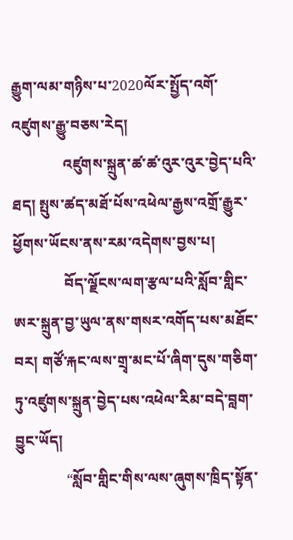རྒྱུག་ལམ་གཉིས་པ་2020ལོར་སྤྱོད་འགོ་འཛུགས་རྒྱུ་བཅས་རེད།
              འཛུགས་སྐྲུན་ཚ་ཚ་འུར་འུར་བྱེད་པའི་ཐད། སྤུས་ཚད་མཐོ་པོས་འཕེལ་རྒྱས་འགྲོ་རྒྱུར་ཕྱོགས་ཡོངས་ནས་རམ་འདེགས་བྱས་པ།
              བོད་ལྗོངས་ལག་རྩལ་པའི་སློབ་གླིང་ཨར་སྐྲུན་བྱ་ཡུལ་ནས་གསར་འགོད་པས་མཐོང་བར། གཙོ་རྐང་ལས་གྲྭ་མང་པོ་ཞིག་དུས་གཅིག་ཏུ་འཛུགས་སྐྲུན་བྱེད་པས་འཕེལ་རིམ་བདེ་བླག་བྱུང་ཡོད།
              “སློབ་གླིང་གིས་ལས་ཞུགས་ཁྲིད་སྟོན་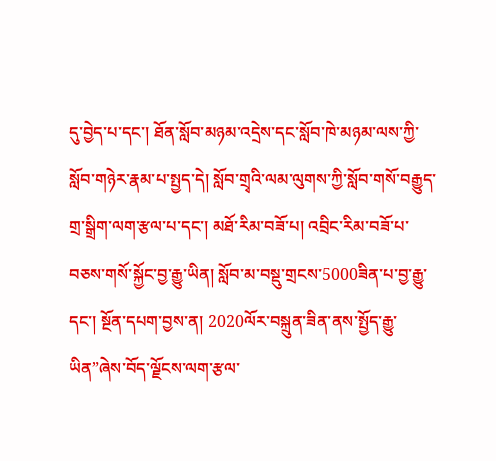དུ་བྱེད་པ་དང་། ཐོན་སློབ་མཉམ་འདྲེས་དང་སློབ་ཁེ་མཉམ་ལས་ཀྱི་སློབ་གཉེར་རྣམ་པ་སྤྱད་དེ། སློབ་གྲྭའི་ལམ་ལུགས་ཀྱི་སློབ་གསོ་བརྒྱུད་གྲ་སྒྲིག་ལག་རྩལ་པ་དང་། མཐོ་རིམ་བཟོ་པ། འབྲིང་རིམ་བཟོ་པ་བཅས་གསོ་སྐྱོང་བྱ་རྒྱུ་ཡིན། སློབ་མ་བསྡུ་གྲངས་5000ཟིན་པ་བྱ་རྒྱུ་དང་། སྔོན་དཔག་བྱས་ན། 2020ལོར་བསྐྲུན་ཟིན་ནས་སྤྱོད་རྒྱུ་ཡིན”ཞེས་བོད་ལྗོངས་ལག་རྩལ་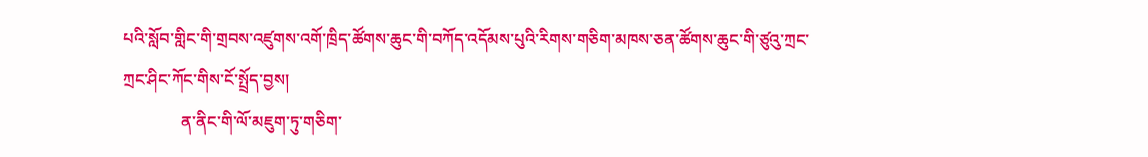པའི་སློབ་གླིང་གི་གྲབས་འཛུགས་འགོ་ཁྲིད་ཚོགས་ཆུང་གི་བཀོད་འདོམས་པུའི་རིགས་གཅིག་མཁས་ཅན་ཚོགས་ཆུང་གི་ཙུའུ་ཀྲང་ཀྲང་ཤིང་ཀོང་གིས་ངོ་སྤྲོད་བྱས།
              ན་ནིང་གི་ལོ་མཇུག་ཏུ་གཅིག་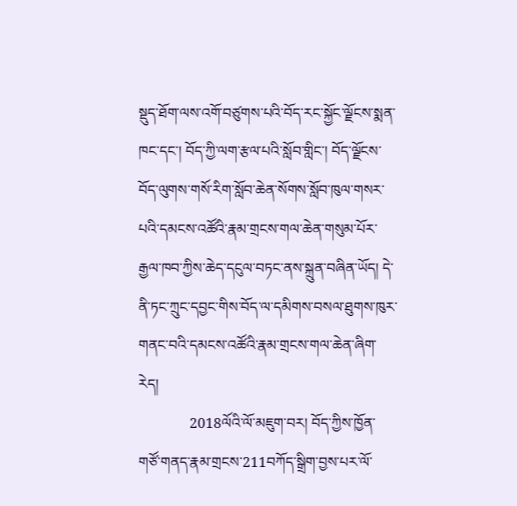སྡུད་ཐོག་ལས་འགོ་བཙུགས་པའི་བོད་རང་སྐྱོང་ལྗོངས་སྨན་ཁང་དང་། བོད་ཀྱི་ལག་རྩལ་པའི་སློབ་གླིང་། བོད་ལྗོངས་བོད་ལུགས་གསོ་རིག་སློབ་ཆེན་སོགས་སློབ་ཁུལ་གསར་པའི་དམངས་འཚོའི་རྣམ་གྲངས་གལ་ཆེན་གསུམ་པོར་རྒྱལ་ཁབ་ཀྱིས་ཆེད་དངུལ་བཏང་ནས་སྐྲུན་བཞིན་ཡོད། དེ་ནི་ཏང་ཀྲུང་དབྱང་གིས་བོད་ལ་དམིགས་བསལ་ཐུགས་ཁུར་གནང་བའི་དམངས་འཚོའི་རྣམ་གྲངས་གལ་ཆེན་ཞིག་རེད།
              2018ལོའི་ལོ་མཇུག་བར། བོད་ཀྱིས་ཁྱོན་གཙོ་གནད་རྣམ་གྲངས་211བཀོད་སྒྲིག་བྱས་པར་ལོ་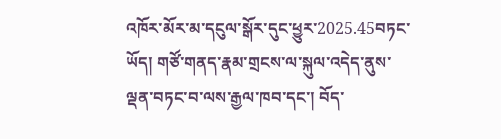འཁོར་མོར་མ་དངུལ་སྒོར་དུང་ཕྱུར་2025.45བཏང་ཡོད། གཙོ་གནད་རྣམ་གྲངས་ལ་སྐུལ་འདེད་ནུས་ལྡན་བཏང་བ་ལས་རྒྱལ་ཁབ་དང་། བོད་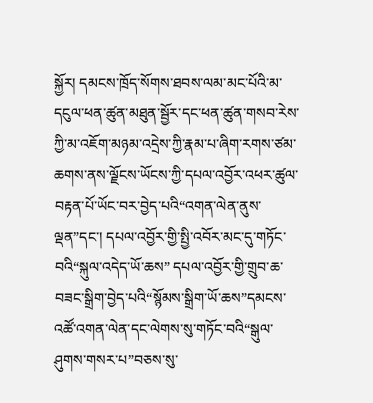སྐྱོར། དམངས་ཁྲོད་སོགས་ཐབས་ལམ་མང་པོའི་མ་དངུལ་ཕན་ཚུན་མཐུན་སྦྱོར་དང་ཕན་ཚུན་གསབ་རེས་ཀྱི་མ་འཇོག་མཉམ་འདྲེས་ཀྱི་རྣམ་པ་ཞིག་རགས་ཙམ་ཆགས་ནས་ལྗོངས་ཡོངས་ཀྱི་དཔལ་འབྱོར་འཕར་ཚུལ་བརྟན་པོ་ཡོང་བར་བྱེད་པའི“འགན་ལེན་ནུས་ལྡན”དང་། དཔལ་འབྱོར་གྱི་སྤྱི་འབོར་མང་དུ་གཏོང་བའི“སྐུལ་འདེད་ཡོ་ཆས” དཔལ་འབྱོར་གྱི་གྲུབ་ཆ་བཟང་སྒྲིག་བྱེད་པའི“སྙོམས་སྒྲིག་ཡོ་ཆས”དམངས་འཚོ་འགན་ལེན་དང་ལེགས་སུ་གཏོང་བའི“སྒུལ་ཤུགས་གསར་པ”བཅས་སུ་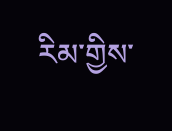རིམ་གྱིས་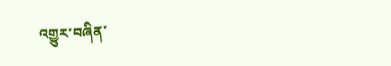འགྱུར་བཞིན་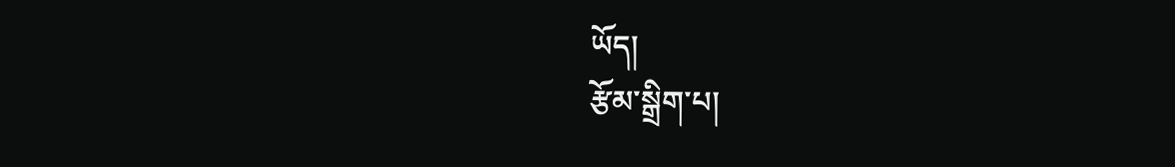ཡོད།
རྩོམ་སྒྲིག་པ།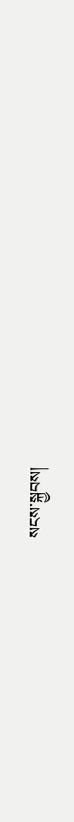སངས་སྐྱབས།